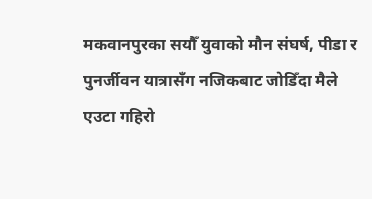मकवानपुरका सयौँ युवाको मौन संघर्ष, पीडा र पुनर्जीवन यात्रासँग नजिकबाट जोडिँदा मैले एउटा गहिरो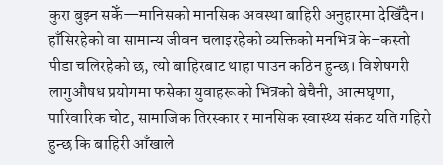कुरा बुझ्न सकेँ—मानिसको मानसिक अवस्था बाहिरी अनुहारमा देखिँदैन। हाँसिरहेको वा सामान्य जीवन चलाइरहेको व्यक्तिको मनभित्र के–कस्तो पीडा चलिरहेको छ, त्यो बाहिरबाट थाहा पाउन कठिन हुन्छ। विशेषगरी लागुऔषध प्रयोगमा फसेका युवाहरूको भित्रको बेचैनी, आत्मघृणा, पारिवारिक चोट, सामाजिक तिरस्कार र मानसिक स्वास्थ्य संकट यति गहिरो हुन्छ कि बाहिरी आँखाले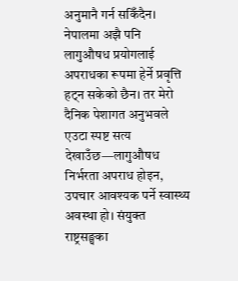अनुमानै गर्न सकिँदैन।
नेपालमा अझै पनि लागुऔषध प्रयोगलाई अपराधका रूपमा हेर्ने प्रवृत्ति हट्न सकेको छैन। तर मेरो दैनिक पेशागत अनुभवले एउटा स्पष्ट सत्य देखाउँछ—लागुऔषध निर्भरता अपराध होइन, उपचार आवश्यक पर्ने स्वास्थ्य अवस्था हो। संयुक्त राष्ट्रसङ्घका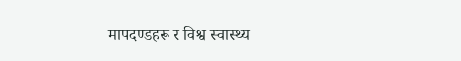मापदण्डहरू र विश्व स्वास्थ्य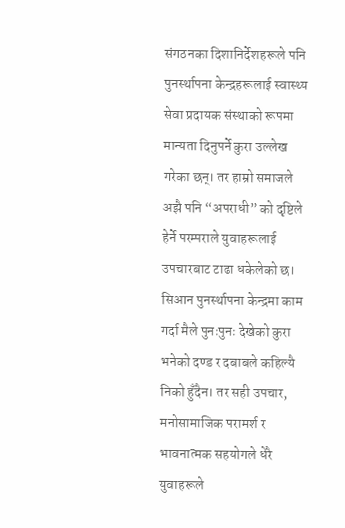संगठनका दिशानिर्देशहरूले पनि पुनर्स्थापना केन्द्रहरूलाई स्वास्थ्य सेवा प्रदायक संस्थाको रूपमा मान्यता दिनुपर्ने कुरा उल्लेख गरेका छन्। तर हाम्रो समाजले अझै पनि “अपराधी” को दृष्टिले हेर्ने परम्पराले युवाहरूलाई उपचारबाट टाढा धकेलेको छ।
सिआन पुनर्स्थापना केन्द्रमा काम गर्दा मैले पुनःपुनः देखेको कुरा भनेको दण्ड र दबाबले कहिल्यै निको हुँदैन। तर सही उपचार, मनोसामाजिक परामर्श र भावनात्मक सहयोगले धेरै युवाहरूले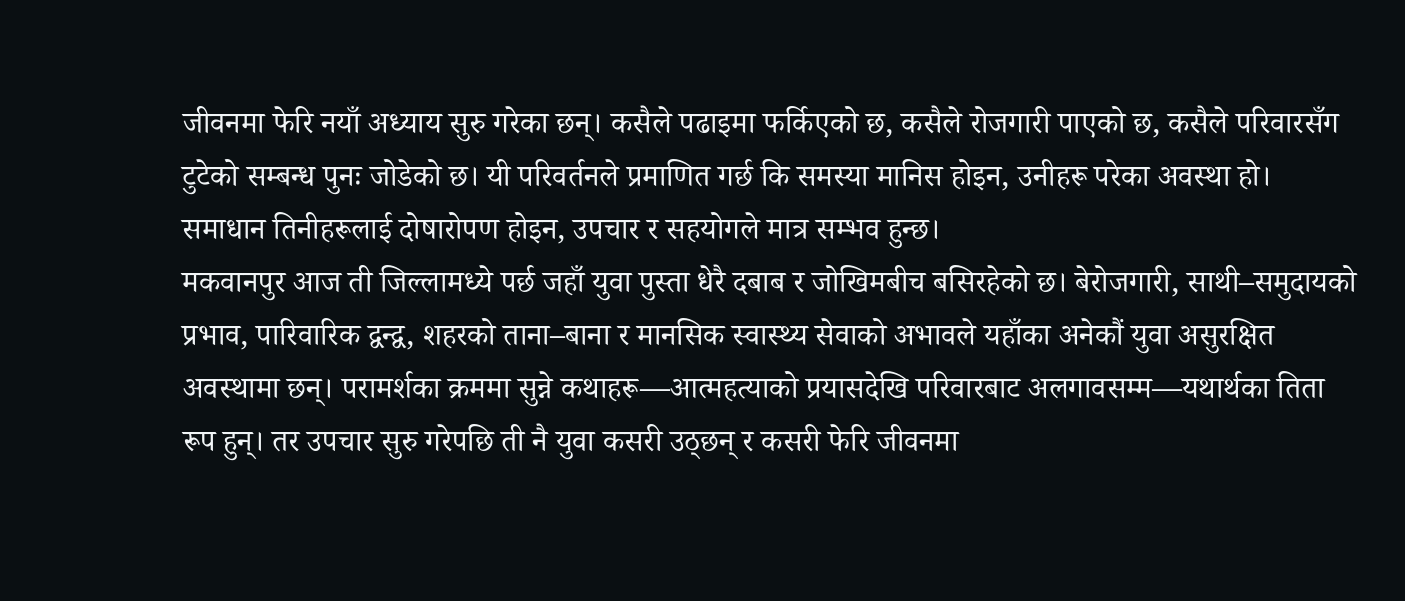जीवनमा फेरि नयाँ अध्याय सुरु गरेका छन्। कसैले पढाइमा फर्किएको छ, कसैले रोजगारी पाएको छ, कसैले परिवारसँग टुटेको सम्बन्ध पुनः जोडेको छ। यी परिवर्तनले प्रमाणित गर्छ कि समस्या मानिस होइन, उनीहरू परेका अवस्था हो। समाधान तिनीहरूलाई दोषारोपण होइन, उपचार र सहयोगले मात्र सम्भव हुन्छ।
मकवानपुर आज ती जिल्लामध्ये पर्छ जहाँ युवा पुस्ता धेरै दबाब र जोखिमबीच बसिरहेको छ। बेरोजगारी, साथी–समुदायको प्रभाव, पारिवारिक द्वन्द्व, शहरको ताना–बाना र मानसिक स्वास्थ्य सेवाको अभावले यहाँका अनेकौं युवा असुरक्षित अवस्थामा छन्। परामर्शका क्रममा सुन्ने कथाहरू—आत्महत्याको प्रयासदेखि परिवारबाट अलगावसम्म—यथार्थका तिता रूप हुन्। तर उपचार सुरु गरेपछि ती नै युवा कसरी उठ्छन् र कसरी फेरि जीवनमा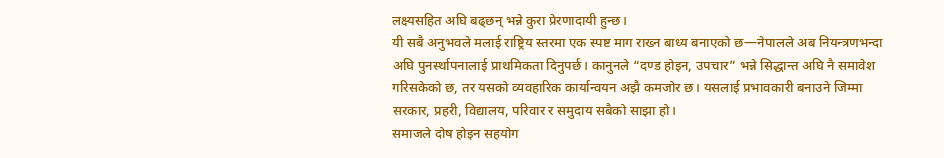लक्ष्यसहित अघि बढ्छन् भन्ने कुरा प्रेरणादायी हुन्छ।
यी सबै अनुभवले मलाई राष्ट्रिय स्तरमा एक स्पष्ट माग राख्न बाध्य बनाएको छ—नेपालले अब नियन्त्रणभन्दा अघि पुनर्स्थापनालाई प्राथमिकता दिनुपर्छ। कानुनले “दण्ड होइन, उपचार” भन्ने सिद्धान्त अघि नै समावेश गरिसकेको छ, तर यसको व्यवहारिक कार्यान्वयन अझै कमजोर छ। यसलाई प्रभावकारी बनाउने जिम्मा सरकार, प्रहरी, विद्यालय, परिवार र समुदाय सबैको साझा हो।
समाजले दोष होइन सहयोग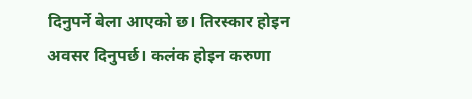दिनुपर्ने बेला आएको छ। तिरस्कार होइन अवसर दिनुपर्छ। कलंक होइन करुणा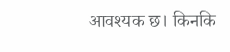आवश्यक छ। किनकि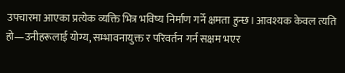उपचारमा आएका प्रत्येक व्यक्ति भित्र भविष्य निर्माण गर्ने क्षमता हुन्छ। आवश्यक केवल त्यति हो—उनीहरूलाई योग्य, सम्भावनायुक्त र परिवर्तन गर्न सक्षम भएर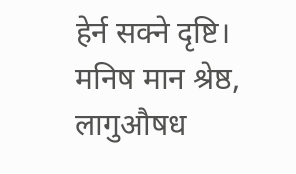हेर्न सक्ने दृष्टि।
मनिष मान श्रेष्ठ, लागुऔषध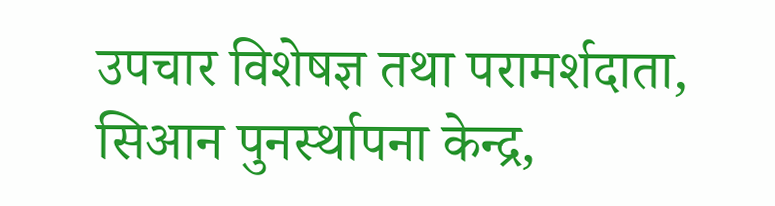उपचार विशेषज्ञ तथा परामर्शदाता, सिआन पुनर्स्थापना केन्द्र,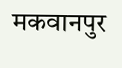मकवानपुर